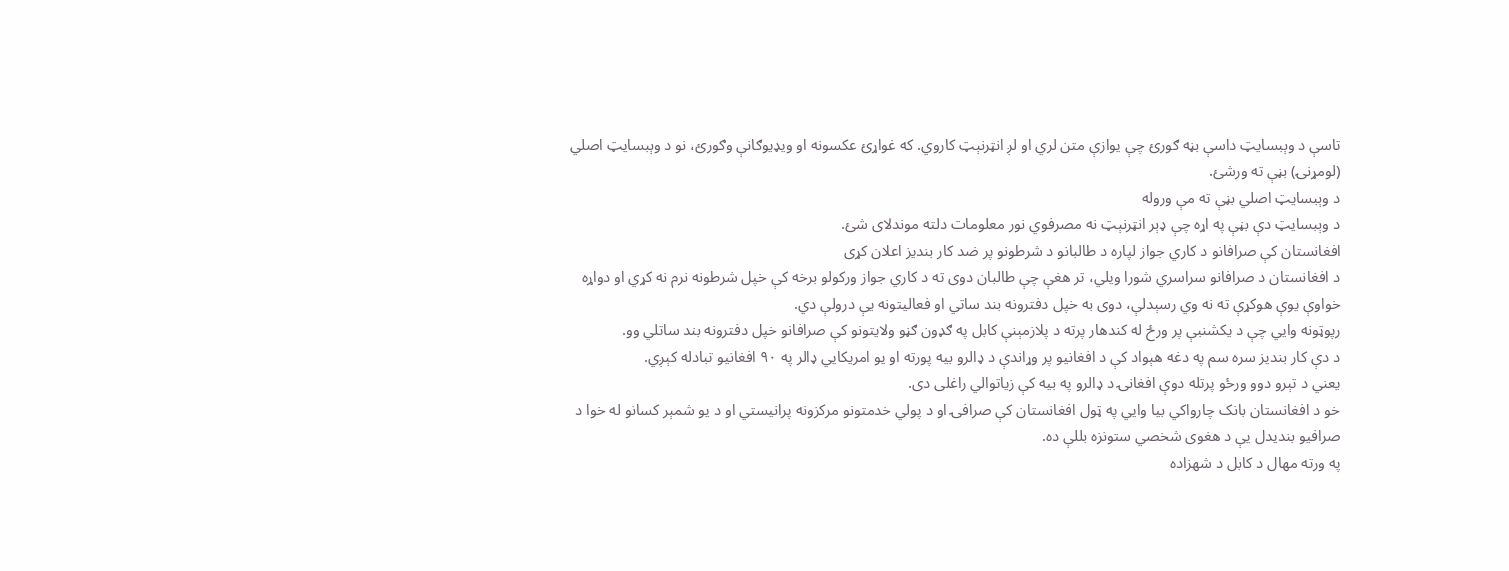تاسې د وېبسایټ داسې بڼه ګورئ چې یوازې متن لري او لږ انټرنېټ کاروي. که غواړئ عکسونه او ویډیوګانې وګورئ، نو د وېبسایټ اصلي (لومړنۍ) بڼې ته ورشئ.
د وېبسایټ اصلي بڼې ته مې وروله
د وېبسایټ دې بڼې په اړه چې ډېر انټرنېټ نه مصرفوي نور معلومات دلته موندلای شئ.
افغانستان کې صرافانو د کاري جواز لپاره د طالبانو د شرطونو پر ضد کار بندیز اعلان کړی
د افغانستان د صرافانو سراسري شورا ویلي، تر هغې چې طالبان دوی ته د کاري جواز ورکولو برخه کې خپل شرطونه نرم نه کړي او دواړه خواوې یوې هوکړې ته نه وي رسېدلې، دوی به خپل دفترونه بند ساتي او فعالیتونه یې درولې دي.
رپوټونه وایي چې د یکشنبې پر ورځ له کندهار پرته د پلازمېنې کابل په ګډون ګڼو ولایتونو کې صرافانو خپل دفترونه بند ساتلي وو.
د دې کار بندیز سره سم په دغه هېواد کې د افغانیو پر وړاندې د ډالرو بیه پورته او یو امریکايي ډالر په ۹۰ افغانیو تبادله کېږي.
یعني د تېرو دوو ورځو پرتله دوې افغانۍ د ډالرو په بیه کې زیاتوالي راغلی دی.
خو د افغانستان بانک چارواکي بیا وایي په ټول افغانستان کې صرافۍ او د پولي خدمتونو مرکزونه پرانیستي او د یو شمېر کسانو له خوا د صرافیو بندیدل یې د هغوی شخصي ستونزه بللې ده.
په ورته مهال د کابل د شهزاده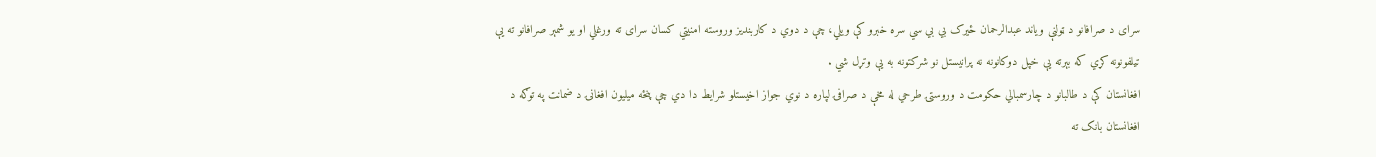سرای د صرافانو د ټولنې ویاند عبدالرحمان ځیرک بي بي سي سره خبرو کې ویلي، چې د دوي د کاربندیز وروسته امنیتي کسان سرای ته ورغلي او یو شمېر صرافانو ته یې تیلفونونه کړي که بېرته يې خپل دوکانونه نه پرانیستل نو شرکتونه به یې وتړل شي .
افغانستان کې د طالبانو د چارسمبالي حکومت د وروستۍ طرحي له مخې د صرافۍ لپاره د نوي جواز اخیستلو شرایط دا دي چې پنځه میلیون افغانۍ د ضمانت په توګه د افغانستان بانک ته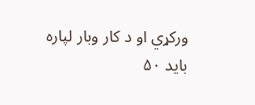ورکړي او د کار وبار لپاره باید ۵۰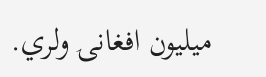میلیون افغانۍ ولري.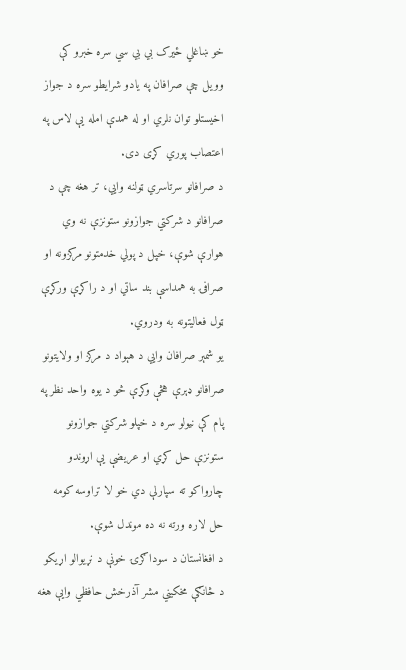خو ښاغلي ځيرک بي بي سي سره خبرو کې وویل چې صرافان په یادو شرایطو سره د جواز اخیستلو توان نلري او له همدې امله یې لاس په اعتصاب پوري کړی دی.
د صرافانو سرتاسري ټولنه وايي، تر هغه چې د صرافانو د شرکتي جوازونو ستونزې نه وي هوارې شوې، خپل د پولي خدمتونو مرکزونه او صرافۍ به همداسې بند ساتي او د راکړې ورکړې ټول فعالیتونه به ودروي.
یو شمېر صرافان وایي د هېواد د مرکز او ولايتونو صرافانو ډېرې هڅې وکړې څو د یوه واحد نظر په پام کې نیولو سره د خپلو شرکتي جوازونو ستونزې حل کړي او عریضې یې اړوندو چارواکو ته سپارلې دي خو لا تراوسه کومه حل لاره ورته نه ده موندل شوې.
د افغانستان د سوداګرۍ خونې د نړیوالو اړیکو د څانګې مخکیني مشر آذرخش حافظي وایې هغه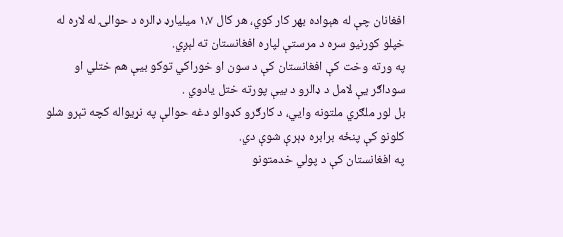افغانان چې له هېواده بهر کار کوي، هر کال ۱،۷ میلیارډ ډالره د حوالۍ له لاره له خپلو کورنیو سره د مرستې لپاره افغانستان ته لېږي.
په ورته وخت کې افغانستان کې د سون او خوراکي توکو بیې هم ختلي او سوداګر یې لامل د ډالرو د بيې پورته ختل یادوي .
بل لور ملګري ملتونه وايي، د کارګرو کډوالو دغه حوالې په نړيواله کچه تېرو شلو کلونو کې پنځه برابره ډېرې شوې دي.
په افغانستان کې د پولي خدمتونو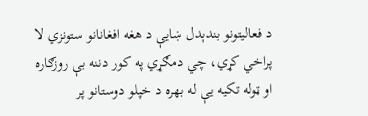د فعالیتونو بندېدل ښایې د هغه افغانانو ستونزي لا پراخي کړي، چي دمګړي په کور دننه بې روزګاره او ټوله تکیه یې له بهره د خپلو دوستانو پر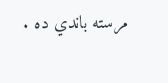مرسته باندي ده .